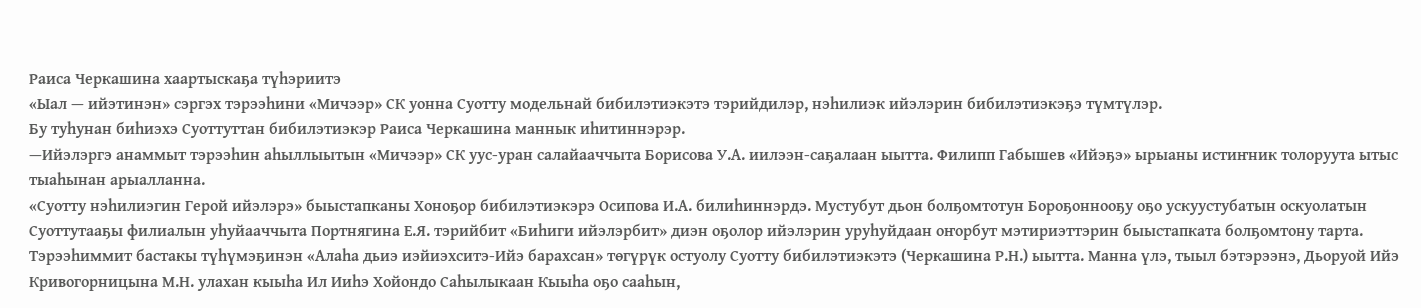Раиса Черкашина хаартыскаҕа түһэриитэ
«Ыал — ийэтинэн» сэргэх тэрээһини «Мичээр» СК уонна Суотту модельнай бибилэтиэкэтэ тэрийдилэр, нэһилиэк ийэлэрин бибилэтиэкэҕэ түмтүлэр.
Бу туһунан биһиэхэ Суоттуттан бибилэтиэкэр Раиса Черкашина маннык иһитиннэрэр.
—Ийэлэргэ анаммыт тэрээһин аһыллыытын «Мичээр» СК уус-уран салайааччыта Борисова У.А. иилээн-саҕалаан ыытта. Филипп Габышев «Ийэҕэ» ырыаны истиҥник толоруута ытыс тыаһынан арыалланна.
«Суотту нэһилиэгин Герой ийэлэрэ» быыстапканы Хоноҕор бибилэтиэкэрэ Осипова И.А. билиһиннэрдэ. Мустубут дьон болҕомтотун Бороҕоннооҕу оҕо ускуустубатын оскуолатын Суоттутааҕы филиалын уһуйааччыта Портнягина Е.Я. тэрийбит «Биһиги ийэлэрбит» диэн оҕолор ийэлэрин уруһуйдаан оҥорбут мэтириэттэрин быыстапката болҕомтону тарта.
Тэрээһиммит бастакы түһүмэҕинэн «Алаһа дьиэ иэйиэхситэ-Ийэ барахсан» төгүрүк остуолу Суотту бибилэтиэкэтэ (Черкашина Р.Н.) ыытта. Манна үлэ, тыыл бэтэрээнэ, Дьоруой Ийэ Кривогорницына М.Н. улахан кыыһа Ил Ииһэ Хойондо Саһылыкаан Кыыһа оҕо сааһын,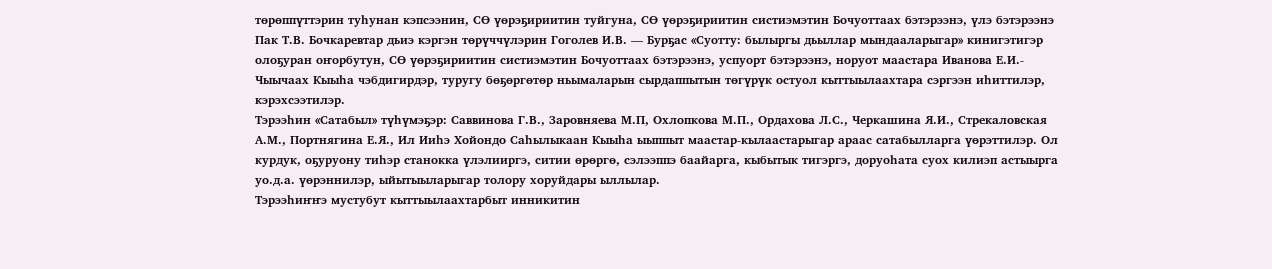төрөппүттэрин туһунан кэпсээнин, СӨ үөрэҕириитин туйгуна, СӨ үөрэҕириитин систиэмэтин Бочуоттаах бэтэрээнэ, үлэ бэтэрээнэ Пак Т.В. Бочкаревтар дьиэ кэргэн төрүччүлэрин Гоголев И.В. — Бурҕас «Суотту: былыргы дьыллар мындааларыгар» кинигэтигэр олоҕуран оҥорбутун, СӨ үөрэҕириитин систиэмэтин Бочуоттаах бэтэрээнэ, успуорт бэтэрээнэ, норуот маастара Иванова Е.И.- Чыычаах Кыыһа чэбдигирдэр, туругу бөҕөргөтөр ньымаларын сырдаппытын төгүрүк остуол кыттыылаахтара сэргээн иһиттилэр, кэрэхсээтилэр.
Тэрээһин «Сатабыл» түһүмэҕэр: Саввинова Г.В., Заровняева М.П, Охлопкова М.П., Ордахова Л.С., Черкашина Я.И., Стрекаловская А.М., Портнягина Е.Я., Ил Ииһэ Хойондо Саһылыкаан Кыыһа ыыппыт маастар-кылаастарыгар араас сатабылларга үөрэттилэр. Ол курдук, оҕуруону тиһэр станокка үлэлииргэ, ситии өрөргө, сэлээппэ баайарга, кыбытык тигэргэ, доруоһата суох килиэп астыырга уо.д.а. үөрэннилэр, ыйытыыларыгар толору хоруйдары ыллылар.
Тэрээһиҥҥэ мустубут кыттыылаахтарбыт инникитин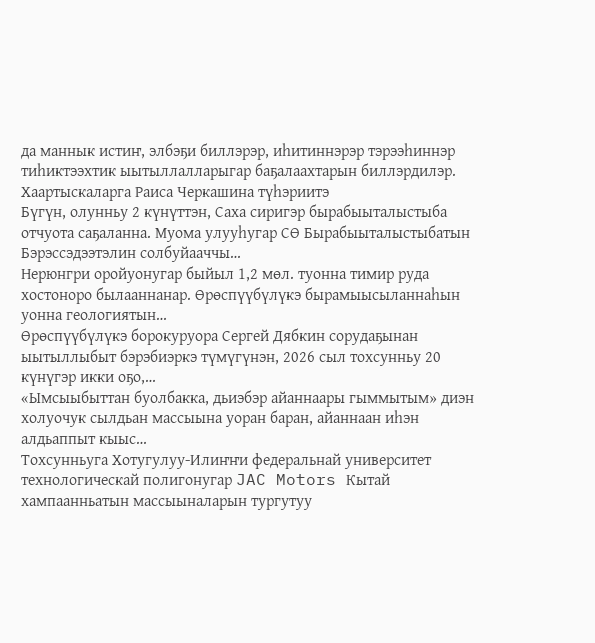да маннык истиҥ, элбэҕи биллэрэр, иһитиннэрэр тэрээһиннэр тиһиктээхтик ыытыллалларыгар баҕалаахтарын биллэрдилэр.
Хаартыскаларга Раиса Черкашина түһэриитэ
Бүгүн, олунньу 2 күнүттэн, Саха сиригэр бырабыыталыстыба отчуота саҕаланна. Муома улууһугар СӨ Бырабыыталыстыбатын Бэрэссэдээтэлин солбуйааччы…
Нерюнгри оройуонугар быйыл 1,2 мөл. туонна тимир руда хостоноро былааннанар. Өрөспүүбүлүкэ бырамыысыланнаһын уонна геологиятын…
Өрөспүүбүлүкэ борокуруора Сергей Дябкин сорудаҕынан ыытыллыбыт бэрэбиэркэ түмүгүнэн, 2026 сыл тохсунньу 20 күнүгэр икки оҕо,…
«Ымсыыбыттан буолбакка, дьиэбэр айаннаары гыммытым» диэн холуочук сылдьан массыына уоран баран, айаннаан иһэн алдьаппыт кыыс…
Тохсунньуга Хотугулуу-Илиҥҥи федеральнай университет технологическай полигонугар JAC Motors Кытай хампаанньатын массыыналарын тургутуу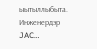ыытыллыбыта. Инженердэр JAC…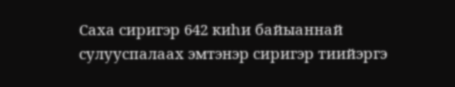Саха сиригэр 642 киһи байыаннай сулууспалаах эмтэнэр сиригэр тиийэргэ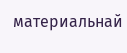материальнай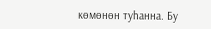көмөнөн туһанна. Бу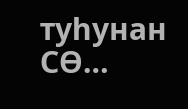туһунан СӨ…